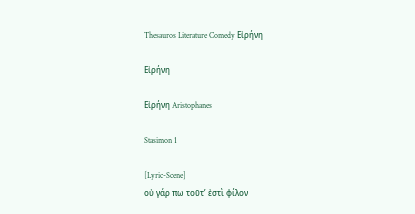Thesauros Literature Comedy Εἰρήνη

Εἰρήνη

Εἰρήνη Aristophanes

Stasimon 1

[Lyric-Scene]
οὐ γάρ πω τοῦτʼ ἐστὶ φίλον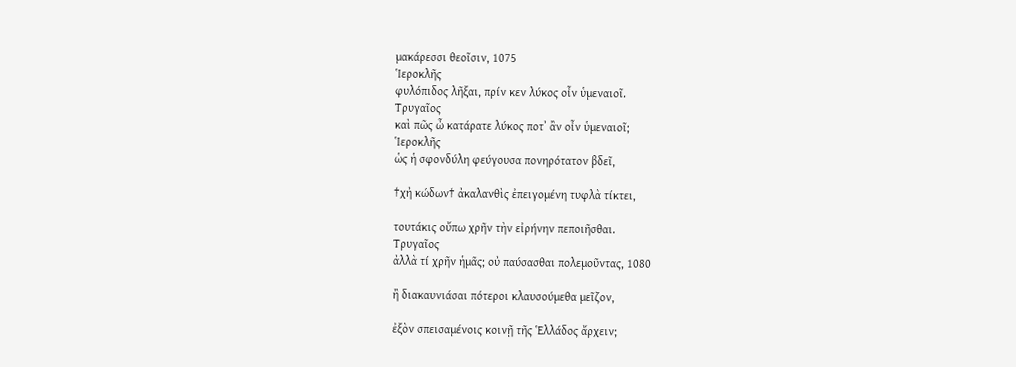μακάρεσσι θεοῖσιν, 1075
Ἱεροκλῆς
φυλόπιδος λῆξαι, πρίν κεν λύκος οἶν ὑμεναιοῖ.
Τρυγαῖος
καὶ πῶς ὦ κατάρατε λύκος ποτʼ ἂν οἶν ὑμεναιοῖ;
Ἱεροκλῆς
ὡς ἡ σφονδύλη φεύγουσα πονηρότατον βδεῖ,

†χἠ κώδων† ἀκαλανθὶς ἐπειγομένη τυφλὰ τίκτει,

τουτάκις οὔπω χρῆν τὴν εἰρήνην πεποιῆσθαι.
Τρυγαῖος
ἀλλὰ τί χρῆν ἡμᾶς; οὐ παύσασθαι πολεμοῦντας, 1080

ἢ διακαυνιάσαι πότεροι κλαυσούμεθα μεῖζον,

ἐξὸν σπεισαμένοις κοινῇ τῆς Ἑλλάδος ἄρχειν;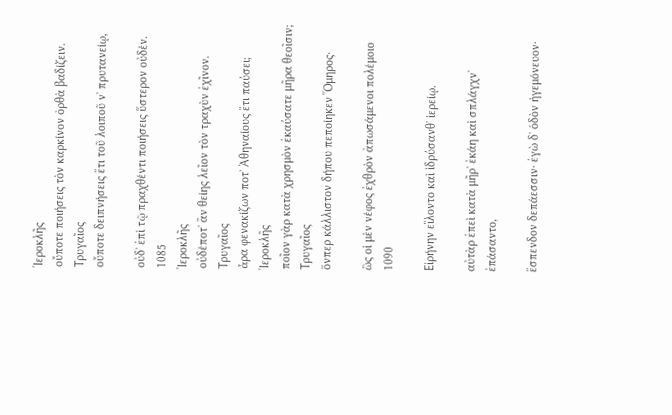Ἱεροκλῆς
οὔποτε ποιήσεις τὸν καρκίνον ὀρθὰ βαδίζειν.
Τρυγαῖος
οὔποτε δειπνήσεις ἔτι τοῦ λοιποῦ νʼ πρυτανείῳ,

οὐδʼ ἐπὶ τῷ πραχθέντι ποιήσεις ὕστερον οὐδέν. 1085
Ἱεροκλῆς
οὐδέποτʼ ἂν θείης λεῖον τὸν τραχὺν ἐχῖνον.
Τρυγαῖος
ἆρα φενακίζων ποτʼ Ἀθηναίους ἔτι παύσει;
Ἱεροκλῆς
ποῖον γὰρ κατὰ χρησμὸν ἐκαύσατε μῆρα θεοῖσιν;
Τρυγαῖος
ὅνπερ κάλλιστον δήπου πεποίηκεν Ὅμηρος·

ὣς οἱ μὲν νέφος ἐχθρὸν ἀπωσάμενοι πολέμοιο 1090

Εἰρήνην εἵλοντο καὶ ἱδρύσανθʼ ἱερείῳ.

αὐτὰρ ἐπεὶ κατὰ μῆρʼ ἐκάη καὶ σπλάγχνʼ ἐπάσαντο,

ἔσπενδον δεπάεσσιν· ἐγὼ δʼ ὁδὸν ἡγεμόνευον·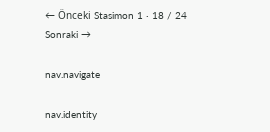← Önceki Stasimon 1 · 18 / 24 Sonraki →

nav.navigate

nav.identity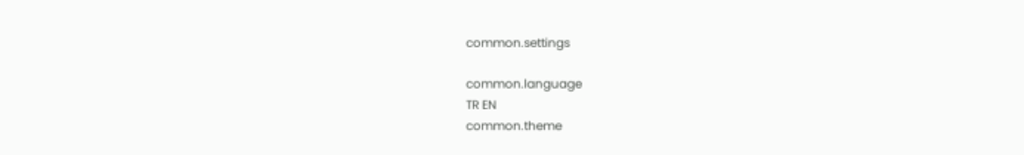common.settings

common.language
TR EN
common.theme